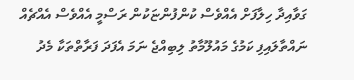ގަވާއިދާ ހިލާފަށް އެއްވެސް ކުންފުންޏަކުން ރަސްމީ އެއްވެސް އެއްޗެއް ނައްތާލައިފި ކަމުގެ މައުލޫމާތު ލިބިއްޖެ ނަމަ އެފަދަ ފަރާތްތަކާ މެދު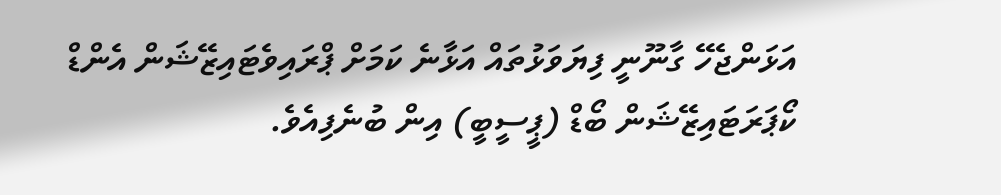އަޅަންޖެހޭ ގާނޫނީ ފިޔަވަޅުތައް އަޅާނެ ކަމަށް ޕްރައިވެޓައިޒޭޝަން އެންޑް ކޯޕަރަޓައިޒޭޝަން ބޯޑް (ޕީސީބީ) އިން ބުނެފިއެވެ.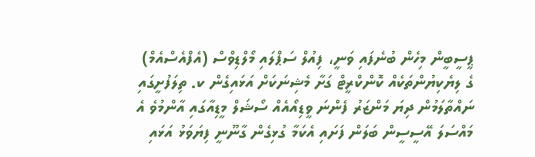ޕީސީބީން މިހެން ބުނެފައި ވަނީ، ފިއުލް ސަޕްލައި މޯލްޑިވްސް (އެފްއެސްއެމް) ގެ ލިޔެކިޔުންތަކެއް ކޮންކްރީޓް ގަށާ މެޝިނަކަށް އަޅައިގެން ކ. ތިލަފުށީގައި ނައްތާލަމުން ދިޔަ މަންޒަރު ފެންނަ ވީޑިއޯއެއް ސޯޝަލް މީޑިއާގައި އާންމުވެ އެ މައްސަލަ އޭސީސީން ބަލަން ފަށައި އެކަމާ ގުޅިގެން ގާނޫނީ ފިޔަވަޅު އަޅައި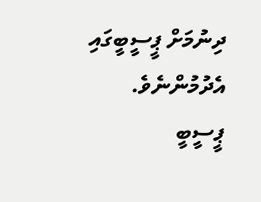ދިނުމަށް ޕީސީބީގައި އެދުމުންނެވެ.
ޕީސީބީ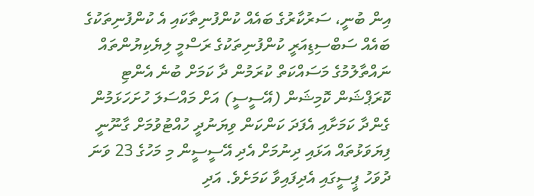އިން ބުނީ، ސަރުކާރުގެ ބައެއް ކުންފުނިތާކައި އެ ކުންފުނިތަކުގެ ބައެއް ސަބްސިޑިއަރީ ކުންފުނިތަކުގެ ރަސްމީ ލިޔެކިޔުންތައް ނައްތާލުމުގެ މަސައްކަތް ކުރަމުން ދާ ކަމަށް ބުނެ އެންޓި ކޮރަޕްޝަން ކޮމިޝަން (އޭސީސީ) އަށް މައްސަލަ ހުށަހަޅަމުން ގެންދާ ކަމަށާއި އެފަދަ ކަންކަން ވިޔަނުދީ ހުއްޓުވުމަށް ގާނޫނީ ފިޔަވަޅުތައް އަޅައި ދިނުމަށް އެދި އޭސީސީން މި މަހުގެ 23 ވަނަ ދުވަހު ޕީސީގައި އެދިފައިވާ ކަމަށެވެ. އަދި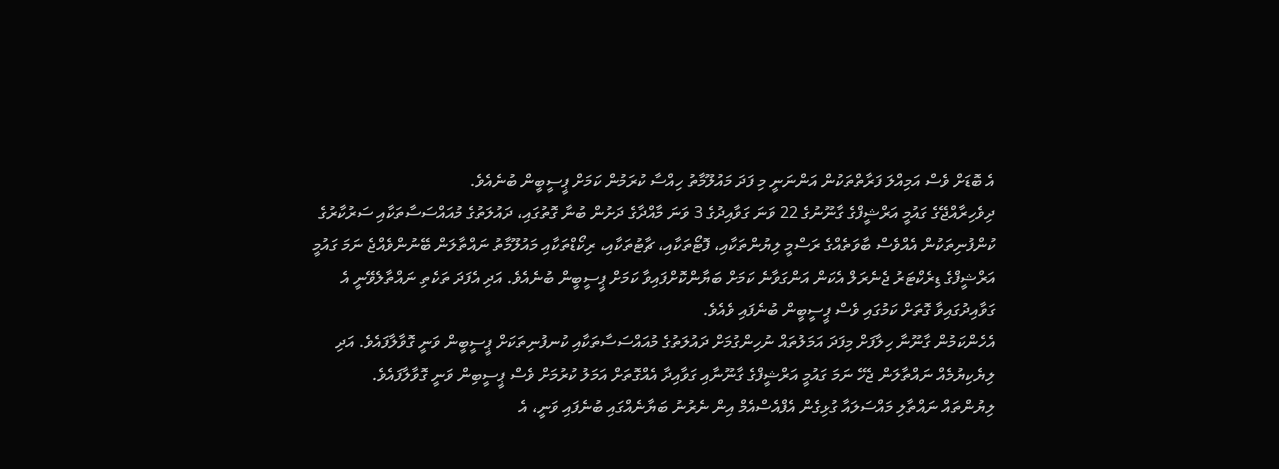އެ ބޮޑަށް ވެސް އަމިއްލަ ފަރާތްތަކުން އަންނަނީ މި ފަދަ މައުލޫމާތު ހިއްސާ ކުރަމުން ކަމަށް ޕީސީބީން ބުނެއެވެ.
ދިވެހިރާއްޖޭގެ ގައުމީ އަރްޝީފްގެ ގާނޫނުގެ 22 ވަނަ ގަވާއިދުގެ 3 ވަނަ މާއްދާގެ ދަށުން ބުނާ ގޮތުގައި، ދައުލަތުގެ މުއައްސަސާތަކާއި ސަރުކާރުގެ ކުންފުނިތަކުން އެއްވެސް ބާވަތެއްގެ ރަސްމީ ލިޔުންތަކާއި، ފޮޓޯތަކާއި، ޗާޓުތަކާއި، ރިކޯޑްތަކާއި މައުލޫމާތު ނައްތާލަން ބޭނުންވެއްޖެ ނަމަ ގައުމީ އަރްޝީފްގެ ޑިރެކްޓަރު ޖެނެރަލް އެކަން އަންގަވާނެ ކަމަށް ބަޔާންކޮށްފައިވާ ކަމަށް ޕީސީބީން ބުނެއެވެ. އަދި އެފަދަ ތަކެތި ނައްތާލެވޭނީ އެ ގަވާއިދުގައިވާ ގޮތަށް ކަމުގައި ވެސް ޕީސީބީން ބުނެފައި ވެއެވެ.
އެހެންކަމުން ގާނޫނާ ހިލާފަށް މިފަދަ އަމަލުތައް ނުހިންގުމަށް ދައުލަތުގެ މުއައްސަސާތަކާއި ކުނފުނިތަކަށް ޕީސީބީން ވަނީ ގޮވާލާފައެވެ. އަދި ލިޔެކިޔުމެއް ނައްތާލަން ޖެހޭ ނަމަ ގައުމީ އަރްޝީފްގެ ގާނޫނާއި ގަވާއިދާ އެއްގޮތަށް އަމަލު ކުރުމަށް ވެސް ޕީސީބިން ވަނީ ގޮވާލާފައެވެ.
ލިޔުންތައް ނައްތާލި މައްސަލައާ ގުޅިގެން އެފްއެސްއެމް އިން ނެރުނު ބަޔާނެއްގައި ބުނެފައި ވަނީ، އެ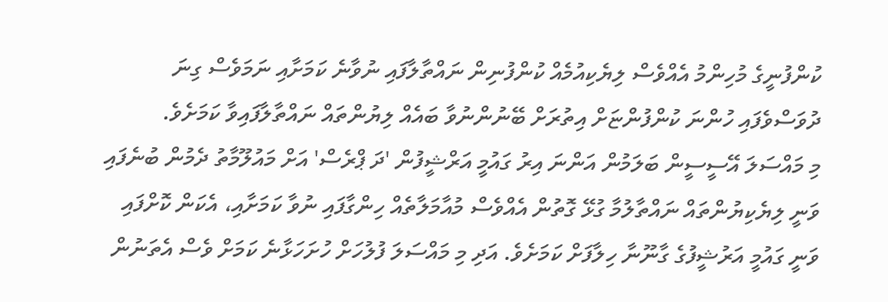ކުންފުނީގެ މުހިންމު އެއްވެސް ލިޔެކިއުމެއް ކުންފުނިން ނައްތާލާފައި ނުވާނެ ކަމަށާއި ނަމަވެސް ގިނަ ދުވަސްވެފައި ހުންނަ ކުންފުންޏަށް އިތުރަށް ބޭނުންނުވާ ބައެއް ލިޔުންތައް ނައްތާލާފައިވާ ކަމަށެވެ.
މި މައްސަލަ އޭސީސީން ބަލަމުން އަންނަ އިރު ގައުމީ އަރްޝީފުން 'ދަ ޕްރެސް' އަށް މައުލޫމާތު ދެމުން ބުނެފައި ވަނީ ލިޔެކިޔުންތައް ނައްތާލުމާ ގުޅޭ ގޮތުން އެއްވެސް މުއާމަލާތެއް ހިންގާފައި ނުވާ ކަމަށާއި، އެކަން ކޮށްފައި ވަނީ ގައުމީ އަރުޝީފުގެ ގާނޫނާ ހިލާފަށް ކަމަށެވެ. އަދި މި މައްސަލަ ފުލުހަށް ހުށަހަޅާނެ ކަމަށް ވެސް އެތަނުން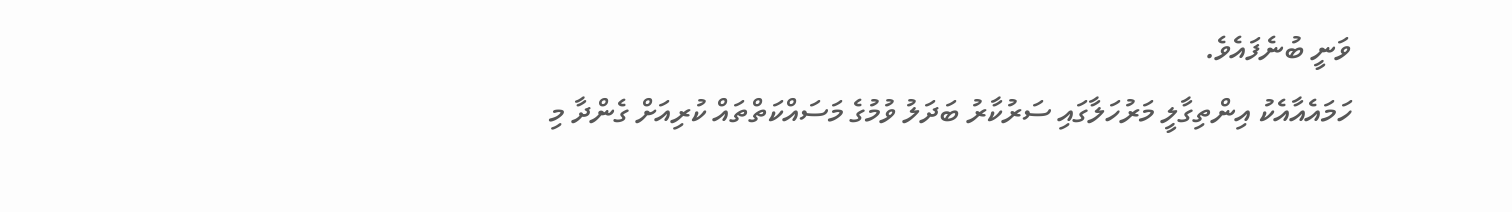ވަނީ ބުނެފައެވެ.
ހަމައެއާއެކު އިންތިގާލީ މަރުހަލާގައި ސަރުކާރު ބަދަލު ވުމުގެ މަސައްކަތްތައް ކުރިއަށް ގެންދާ މި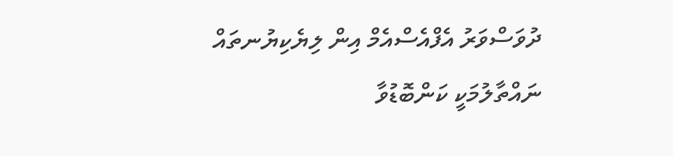ދުވަސްވަރު އެފްއެސްއެމް އިން ލިޔެކިޔުނތައް ނައްތާލުމަކީ ކަންބޮޑުވާ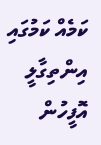ކަމެއް ކަމުގައި އިންތިގާލީ އޮފީހުން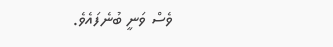ވެސް ވަނީ ބުނެފައެވެ.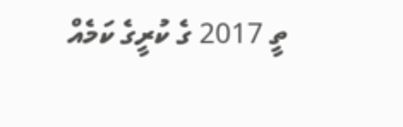ތީ 2017 ގެ ކުރީގެ ކަމެއް